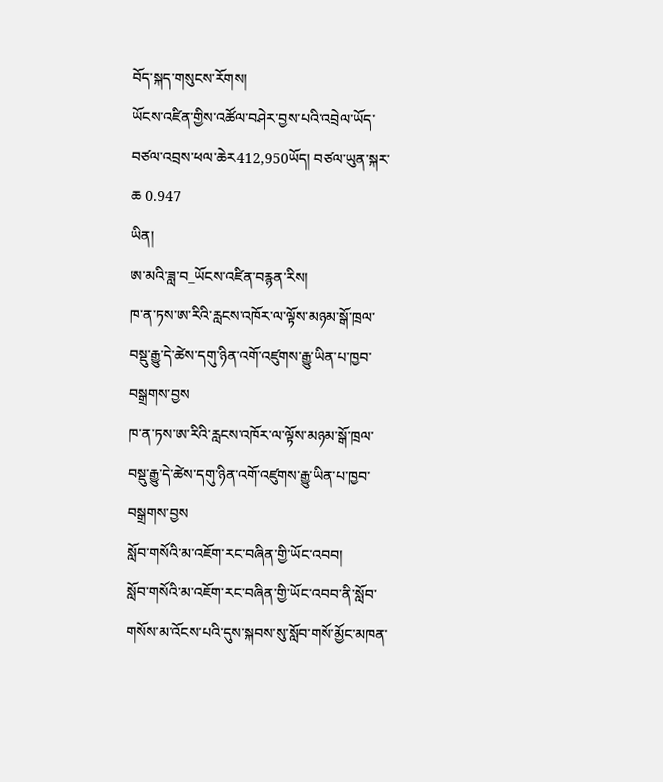བོད་སྐད་གསུངས་རོགས།
ཡོངས་འཛིན་གྱིས་འཚོལ་བཤེར་བྱས་པའི་འབྲེལ་ཡོད་བཙལ་འབྲས་ཕལ་ཆེར412,950ཡོད། བཙལ་ཡུན་སྐར་ཆ 0.947
ཡིན།
ཨ་མའི་ཟླ་བ_ཡོངས་འཛིན་བརྙན་རིས།
ཁ་ན་ཏས་ཨ་རིའི་རླངས་འཁོར་ལ་ལྟོས་མཉམ་སྒོ་ཁྲལ་བསྡུ་རྒྱུ་དེ་ཚེས་དགུ་ཉིན་འགོ་འཛུགས་རྒྱུ་ཡིན་པ་ཁྱབ་བསྒྲགས་བྱས
ཁ་ན་ཏས་ཨ་རིའི་རླངས་འཁོར་ལ་ལྟོས་མཉམ་སྒོ་ཁྲལ་བསྡུ་རྒྱུ་དེ་ཚེས་དགུ་ཉིན་འགོ་འཛུགས་རྒྱུ་ཡིན་པ་ཁྱབ་བསྒྲགས་བྱས
སློབ་གསོའི་མ་འཇོག་རང་བཞིན་གྱི་ཡོང་འབབ།
སློབ་གསོའི་མ་འཇོག་རང་བཞིན་གྱི་ཡོང་འབབ་ནི་སློབ་གསོས་མ་འོངས་པའི་དུས་སྐབས་སུ་སློབ་གསོ་མྱོང་མཁན་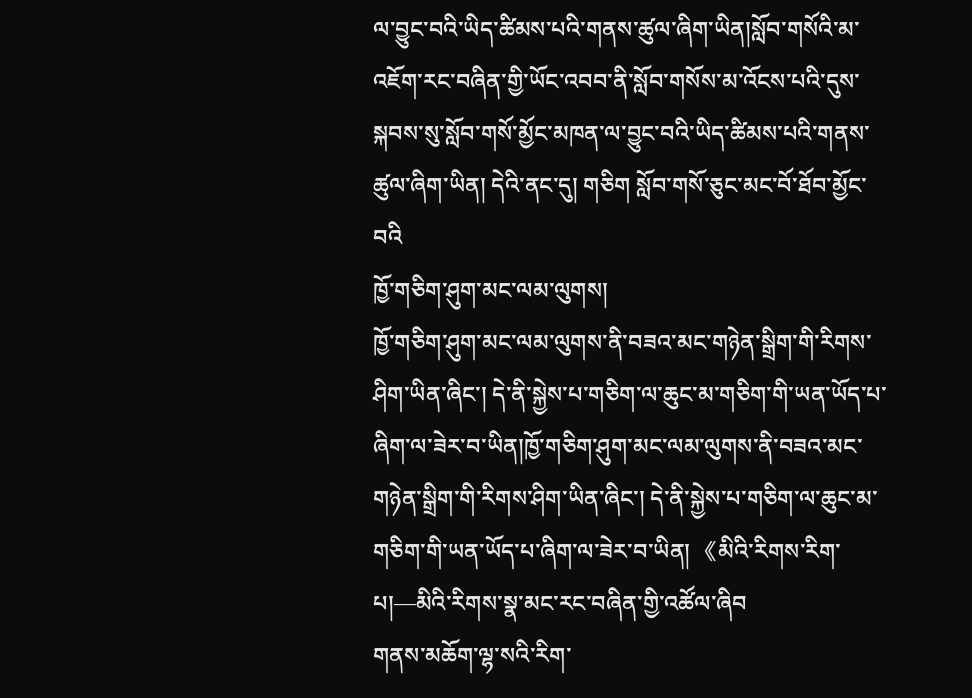ལ་བྱུང་བའི་ཡིད་ཚིམས་པའི་གནས་ཚུལ་ཞིག་ཡིན།སློབ་གསོའི་མ་འཇོག་རང་བཞིན་གྱི་ཡོང་འབབ་ནི་སློབ་གསོས་མ་འོངས་པའི་དུས་སྐབས་སུ་སློབ་གསོ་མྱོང་མཁན་ལ་བྱུང་བའི་ཡིད་ཚིམས་པའི་གནས་ཚུལ་ཞིག་ཡིན། དེའི་ནང་དུ། གཅིག སློབ་གསོ་ཅུང་མང་བོ་ཐོབ་མྱོང་བའི
ཁྱོ་གཅིག་ཤུག་མང་ལམ་ལུགས།
ཁྱོ་གཅིག་ཤུག་མང་ལམ་ལུགས་ནི་བཟའ་མང་གཉེན་སྒྲིག་གི་རིགས་ཤིག་ཡིན་ཞིང་། དེ་ནི་སྐྱེས་པ་གཅིག་ལ་ཆུང་མ་གཅིག་གི་ཡན་ཡོད་པ་ཞིག་ལ་ཟེར་བ་ཡིན།ཁྱོ་གཅིག་ཤུག་མང་ལམ་ལུགས་ནི་བཟའ་མང་གཉེན་སྒྲིག་གི་རིགས་ཤིག་ཡིན་ཞིང་། དེ་ནི་སྐྱེས་པ་གཅིག་ལ་ཆུང་མ་གཅིག་གི་ཡན་ཡོད་པ་ཞིག་ལ་ཟེར་བ་ཡིན། 《མིའི་རིགས་རིག་པ།—མིའི་རིགས་སྣ་མང་རང་བཞིན་གྱི་འཚོལ་ཞིབ
གནས་མཆོག་ལྷ་སའི་རིག་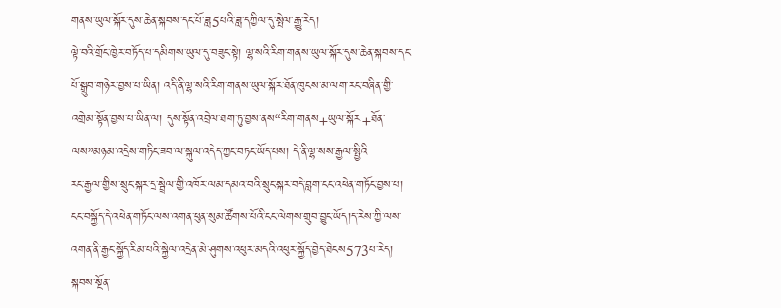གནས་ཡུལ་སྐོར་དུས་ཆེན་སྐབས་དང་པོ་ཟླ5པའི་ཟླ་དཀྱིལ་དུ་སྤེལ་རྒྱུ་རེད།
ལྟེ་བའི་གྲོང་ཁྱེར་བཏོད་པ་དམིགས་ཡུལ་དུ་བཟུང་སྟེ། ལྷ་སའི་རིག་གནས་ཡུལ་སྐོར་དུས་ཆེན་སྐབས་དང་པོ་སྒྲུབ་གཉེར་བྱས་པ་ཡིན། འདི་ནི་ལྷ་སའི་རིག་གནས་ཡུལ་སྐོར་ཐོན་ཁུངས་མ་ལག་རང་བཞིན་གྱི་འགྲེམ་སྟོན་བྱས་པ་ཡིན་ལ། དུས་སྟོན་འབྲེལ་ཐག་ཏུ་བྱས་ནས“རིག་གནས+ཡུལ་སྐོར+ཐོན་ལས”མཉམ་འདྲེས་གཏིང་ཟབ་ལ་སྐུལ་འདེད་ཀྱང་བཏང་ཡོད་པས། དེ་ནི་ལྷ་སས་རྒྱལ་སྤྱིའི
རང་རྒྱལ་གྱིས་སྲུང་སྐར་དྲ་སྦྲེལ་གྱི་འཁོར་ལམ་དམའ་བའི་སྲུང་སྐར་བདེ་བླག་ངང་འཕེན་གཏོང་བྱས་པ།
ངང་བསྐྱོད་དེ་འཕེན་གཏོང་ལས་འགན་ཕུན་སུམ་ཚོགས་པོའི་ངང་ལེགས་གྲུབ་བྱུང་ཡོད།ད་རེས་ཀྱི་ལས་འགན་ནི་རྒྱང་སྐྱོད་རིམ་པའི་སྐྱེལ་འདྲེན་མེ་ཤུགས་འཕུར་མདའི་འཕུར་སྐྱོད་བྱེད་ཐེངས573པ་རེད། སྐབས་སྔོན་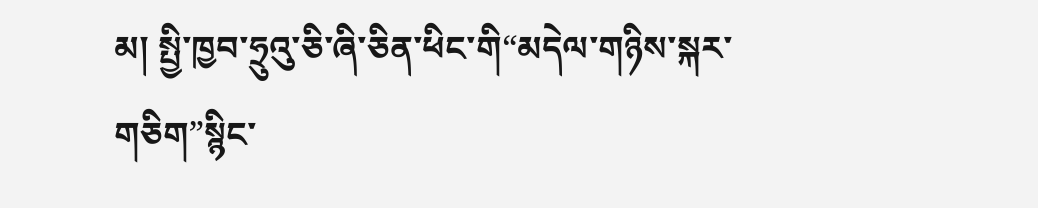མ། སྤྱི་ཁྱབ་ཧྲུའུ་ཅི་ཞི་ཅིན་ཕིང་གི“མདེལ་གཉིས་སྐར་གཅིག”སྙིང་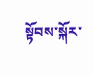སྟོབས་སྐོར་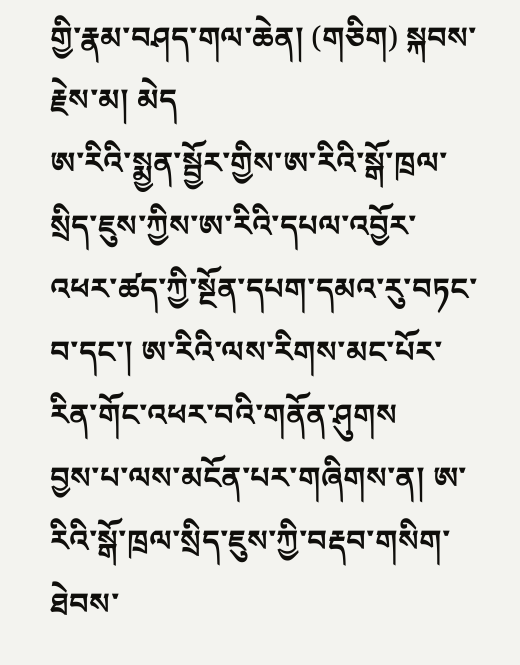གྱི་རྣམ་བཤད་གལ་ཆེན། (གཅིག) སྐབས་རྗེས་མ། མེད
ཨ་རིའི་སྨྱན་སྦྱོར་གྱིས་ཨ་རིའི་སྒོ་ཁྲལ་སྲིད་ཇུས་ཀྱིས་ཨ་རིའི་དཔལ་འབྱོར་འཕར་ཚད་ཀྱི་སྔོན་དཔག་དམའ་རུ་བཏང་བ་དང་། ཨ་རིའི་ལས་རིགས་མང་པོར་རིན་གོང་འཕར་བའི་གནོན་ཤུགས
བྱས་པ་ལས་མངོན་པར་གཞིགས་ན། ཨ་རིའི་སྒོ་ཁྲལ་སྲིད་ཇུས་ཀྱི་བརྡབ་གསིག་ཐེབས་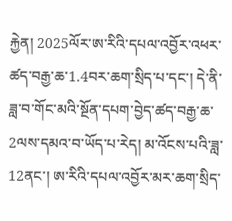རྐྱེན། 2025ལོར་ཨ་རིའི་དཔལ་འབྱོར་འཕར་ཚད་བརྒྱ་ཆ་1.4བར་ཆག་སྲིད་པ་དང་། དེ་ནི་ཟླ་བ་གོང་མའི་སྔོན་དཔག་བྱེད་ཚད་བརྒྱ་ཆ་2ལས་དམའ་བ་ཡོད་པ་རེད། མ་འོངས་པའི་ཟླ་12ནང་། ཨ་རིའི་དཔལ་འབྱོར་མར་ཆག་སྲིད་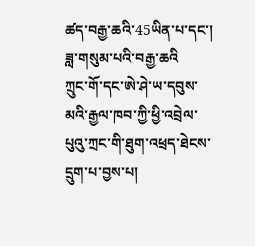ཚད་བརྒྱ་ཆའི་45ཡིན་པ་དང་། ཟླ་གསུམ་པའི་བརྒྱ་ཆའི
ཀྲུང་གོ་དང་ཨེ་ཤེ་ཡ་དབུས་མའི་རྒྱལ་ཁབ་ཀྱི་ཕྱི་འབྲེལ་པུའུ་ཀྲང་གི་ཐུག་འཕྲད་ཐེངས་དྲུག་པ་བྱས་པ།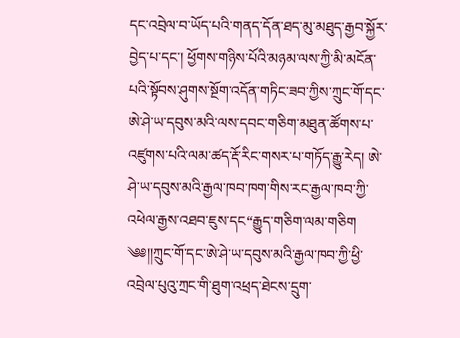དང་འབྲེལ་བ་ཡོད་པའི་གནད་དོན་ཐད་མུ་མཐུད་རྒྱབ་སྐྱོར་བྱེད་པ་དང་། ཕྱོགས་གཉིས་པོའི་མཉམ་ལས་ཀྱི་མི་མངོན་པའི་སྟོབས་ཤུགས་སྔོག་འདོན་གཏིང་ཟབ་ཀྱིས་ཀྲུང་གོ་དང་ཨེ་ཤེ་ཡ་དབུས་མའི་ལས་དབང་གཅིག་མཐུན་ཚོགས་པ་འཛུགས་པའི་ལམ་ཚད་རྡོ་རིང་གསར་པ་གཏོད་རྒྱུ་རེད། ཨེ་ཤེ་ཡ་དབུས་མའི་རྒྱལ་ཁབ་ཁག་གིས་རང་རྒྱལ་ཁབ་ཀྱི་འཕེལ་རྒྱས་འཐབ་ཇུས་དང“རྒྱུད་གཅིག་ལམ་གཅིག
༄༅།།ཀྲུང་གོ་དང་ཨེ་ཤེ་ཡ་དབུས་མའི་རྒྱལ་ཁབ་ཀྱི་ཕྱི་འབྲེལ་པུའུ་ཀྲང་གི་ཐུག་འཕྲད་ཐེངས་དྲུག་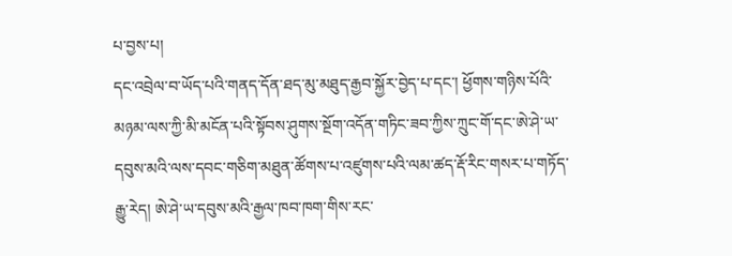པ་བྱས་པ།
དང་འབྲེལ་བ་ཡོད་པའི་གནད་དོན་ཐད་མུ་མཐུད་རྒྱབ་སྐྱོར་བྱེད་པ་དང་། ཕྱོགས་གཉིས་པོའི་མཉམ་ལས་ཀྱི་མི་མངོན་པའི་སྟོབས་ཤུགས་སྔོག་འདོན་གཏིང་ཟབ་ཀྱིས་ཀྲུང་གོ་དང་ཨེ་ཤེ་ཡ་དབུས་མའི་ལས་དབང་གཅིག་མཐུན་ཚོགས་པ་འཛུགས་པའི་ལམ་ཚད་རྡོ་རིང་གསར་པ་གཏོད་རྒྱུ་རེད། ཨེ་ཤེ་ཡ་དབུས་མའི་རྒྱལ་ཁབ་ཁག་གིས་རང་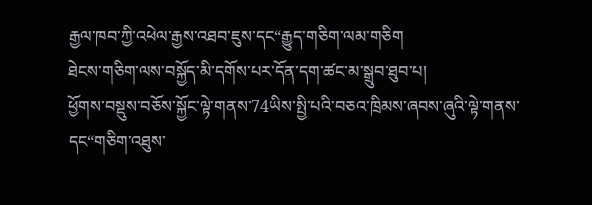རྒྱལ་ཁབ་ཀྱི་འཕེལ་རྒྱས་འཐབ་ཇུས་དང“རྒྱུད་གཅིག་ལམ་གཅིག
ཐེངས་གཅིག་ལས་བསྐྱོད་མི་དགོས་པར་དོན་དག་ཚང་མ་སྒྲུབ་ཐུབ་པ།
ཕྱོགས་བསྡུས་བཅོས་སྐྱོང་ལྟེ་གནས་74ཡིས་སྤྱི་པའི་བཅའ་ཁྲིམས་ཞབས་ཞུའི་ལྟེ་གནས་དང“གཅིག་འཐུས་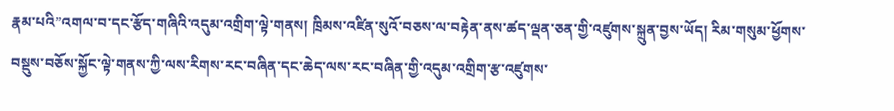རྣམ་པའི”འགལ་བ་དང་རྩོད་གཞིའི་འདུམ་འགྲིག་ལྟེ་གནས། ཁྲིམས་འཛིན་སུའོ་བཅས་ལ་བརྟེན་ནས་ཚད་ལྡན་ཅན་གྱི་འཛུགས་སྐྲུན་བྱས་ཡོད། རིམ་གསུམ་ཕྱོགས་བསྡུས་བཅོས་སྐྱོང་ལྟེ་གནས་ཀྱི་ལས་རིགས་རང་བཞིན་དང་ཆེད་ལས་རང་བཞིན་གྱི་འདུམ་འགྲིག་རྩ་འཛུགས་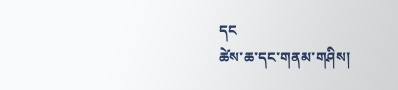དང
ཚེས་ཆ་དང་གནམ་གཤིས།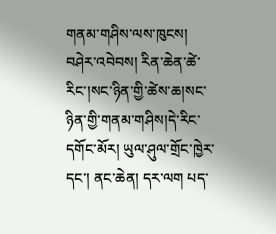གནམ་གཤིས་ལས་ཁུངས། བཤེར་འབེབས། རིན་ཆེན་ཚེ་རིང་།སང་ཉིན་གྱི་ཚེས་ཆ།སང་ཉིན་གྱི་གནམ་གཤིས།དེ་རིང་དགོང་མོར། ཡུལ་ཤུལ་གྲོང་ཁྱེར་དང་། ནང་ཆེན། དར་ལག པད་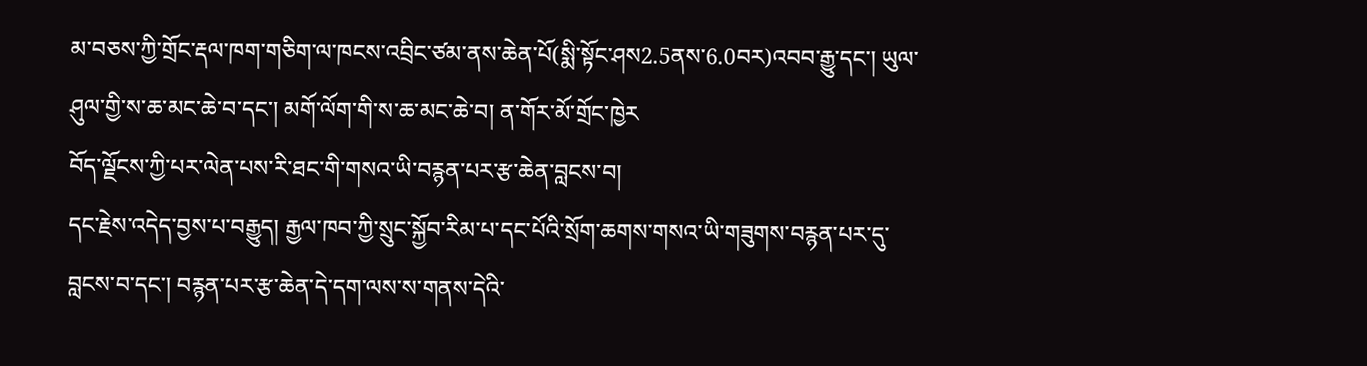མ་བཅས་ཀྱི་གྲོང་རྡལ་ཁག་གཅིག་ལ་ཁངས་འབྲིང་ཙམ་ནས་ཆེན་པོ(སྨི་སྟོང་ཤས2.5ནས་6.0བར)འབབ་རྒྱུ་དང་། ཡུལ་ཤུལ་གྱི་ས་ཆ་མང་ཆེ་བ་དང་། མགོ་ལོག་གི་ས་ཆ་མང་ཆེ་བ། ན་གོར་མོ་གྲོང་ཁྱེར
བོད་ལྗོངས་ཀྱི་པར་ལེན་པས་རི་ཐང་གི་གསའ་ཡི་བརྙན་པར་རྩ་ཆེན་བླངས་བ།
དང་རྗེས་འདེད་བྱས་པ་བརྒྱུད། རྒྱལ་ཁབ་ཀྱི་སྲུང་སྐྱོབ་རིམ་པ་དང་པོའི་སྲོག་ཆགས་གསའ་ཡི་གཟུགས་བརྙན་པར་དུ་བླངས་བ་དང་། བརྙན་པར་རྩ་ཆེན་དེ་དག་ལས་ས་གནས་དེའི་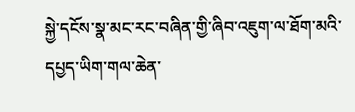སྐྱེ་དངོས་སྣ་མང་རང་བཞིན་གྱི་ཞིབ་འཇུག་ལ་ཐོག་མའི་དཔྱད་ཡིག་གལ་ཆེན་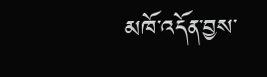མཁོ་འདོན་བྱས་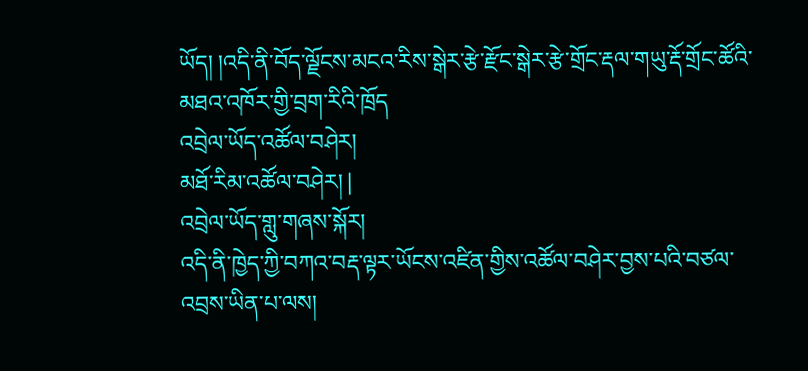ཡོད། །འདི་ནི་བོད་ལྗོངས་མངའ་རིས་སྒེར་རྩེ་རྫོང་སྒེར་རྩེ་གྲོང་རྡལ་གཡུ་རྡོ་གྲོང་ཚོའི་མཐའ་འཁོར་གྱི་བྲག་རིའི་ཁྲོད
འབྲེལ་ཡོད་འཚོལ་བཤེར།
མཐོ་རིམ་འཚོལ་བཤེར། |
འབྲེལ་ཡོད་གླུ་གཞས་སྐོར།
འདི་ནི་ཁྱེད་ཀྱི་བཀའ་བརྡ་ལྟར་ཡོངས་འཛིན་གྱིས་འཚོལ་བཤེར་བྱས་པའི་བཙལ་འབྲས་ཡིན་པ་ལས།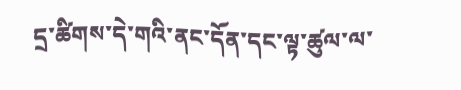དྲ་ཚིགས་དེ་གའི་ནང་དོན་དང་ལྟ་ཚུལ་ལ་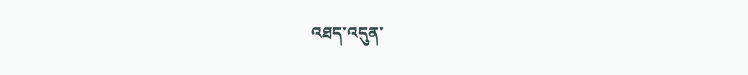འཐད་འདུན་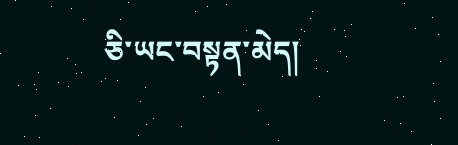ཅི་ཡང་བསྟན་མེད།